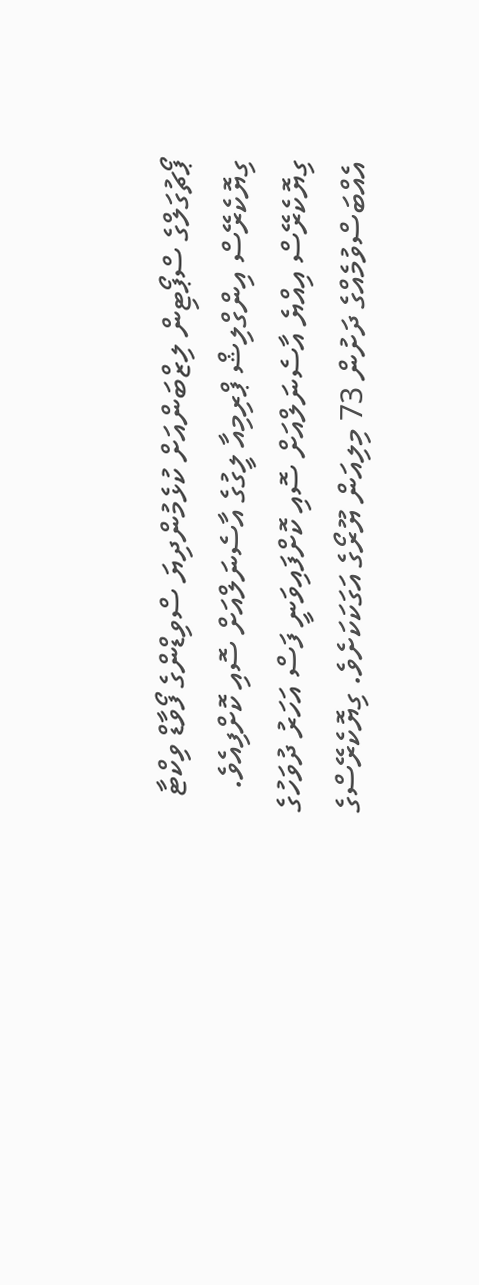ޕޯޗުގަލްގެ ސްޕޯޓިން ލިޒްބަންއަށް ކުޅެމުންދިޔަ ސްވިޑްންގެ ފޯވާޑް ވިކްޓާ ގިޔޮކެރޭސް އިންގްލިޝް ޕްރިމިއާ ލީގުގެ އާސެނަލްއަށް ސޮއި ކޮށްފިއެވެ.
ގިޔޮކެރޭސް އިއްޔެ އާސެނަލްއަށް ސޮއި ކޮށްފައިވަނީ ފަސް އަހަރު ދުވަހުގެ އެއްބަސްވުމެއްގެ ދަށުން 73 މިލިއަން ޔޫރޯގެ އަގަކަކަށެވެ. ގިޔޮކެރޭސްގެ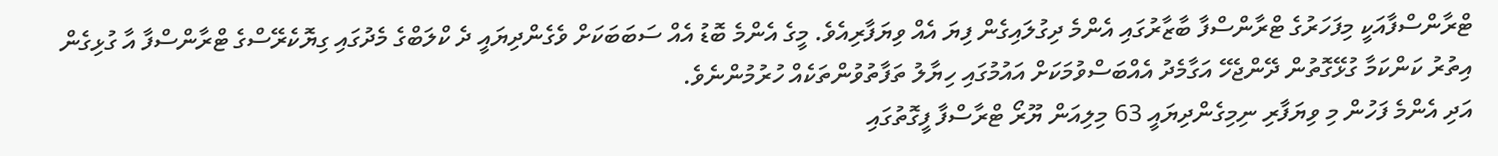ޓްރާންސްފާއަކީ މިފަހަރުގެ ޓްރާންސްފާ ބާޒާރުގައި އެންމެ ދިގުލައިގެން ފިޔަ އެއް ވިޔަފާރިއެވެ. މީގެ އެންމެ ބޮޑު އެއް ސަބަބަކަށް ވެގެންދިޔައީ ދެ ކްލަބްގެ މެދުގައި ގިޔޮކެރޭސްގެ ޓްރާންސްފާ އާ ގުޅިގެން އިތުރު ކަންކަމާ ގުޅޭގޮތުން ދޭންޖެހޭ އަގާމެދު އެއްބަސްވުމަކަށް އައުމުގައި ހިޔާލު ތަފާތުވުންތަކެއް ހުރުމުންނެވެ.
އަދި އެންމެ ފަހުން މި ވިޔަފާރި ނިމިގެންދިޔައީ 63 މިލިއަން ޔޫރޯ ޓްރާސްފާ ފީގޮތުގައި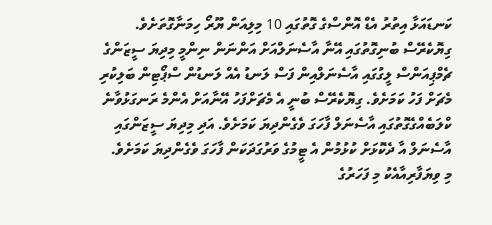ކަނޑައަޅާ އިތުރު އެޑް އޮންސްގެ ގޮތުގައި 10 މިލިއަން ޔޫރޯ ހިމަނާގޮތަށެވެ.
ގިޔޮކެރޭސް ބުނިގޮތުގައި އޭނާ އާސެނަލްއަށް އަންނަން ނިންމީ މިދިޔަ ސީޒަންގެ ޗެމްޕިއަންސް ލީގުގައި އާސެނަލްއިން ފަސް ލަނޑު އެއް ލަނޑުން ސްޕޯޓިން ބަލިކުރި މެޗަށް ފަހު ކަމަށެވެ. ގިޔޮކެރޭސް ބުނީ އެ މެޗަށްފަހު އޭނާއަށް އެންމެ ރަނގަޅުވާނެ ކްލަބެއްގެގޮތުގައި އާސެނަލް ފާހަގަ ވެގެންދިޔަ ކަމަށެވެ. އަދި މިދިޔަ ސީޒަންގައި އާސެނަލް އާ ދެކޮޅަށް ކުޅުމުން އެ ޓީމުގެ ވަރުގަދަކަން ފާހަގަ ވެގެންދިޔަ ކަމަށެވެ.
މި ވިޔަފާރިއާއެކު މި ފަހަރުގެ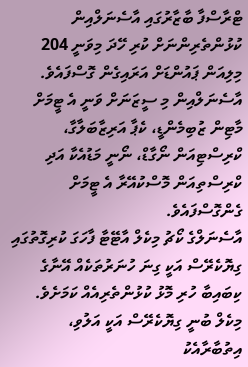ޓްރާސްފާ ބާޒާރުގައި އާސެނަލްއިން ކުޅުންތެރިންނަށް ކުރި ހޭދަ މިވަނީ 204 މިލިއަން ޕައުންޑަށް އަރައިގެން ގޮސްފައެވެ. އާސެނަލްއިން މި ސީޒަނަށް ވަނީ އެ ޓީމަށް މާޓިން ޒުބިމެންޑީ، ކެޕާ އަރިޒާބަލާގާ، ކްރިސްޓިއަން ނޯގާޑް، ނޯނީ މަޑުއެކާ އަދި ކްރިސްތިއަން މޮސްކުއޭރާ އެ ޓީމަށް ގެންގޮސްފައެވެ.
އާސެނަލްގެ ކޯޗު މިކެލް އާޓޭޓާ ފާހަގަ ކުރިގޮތުގައި ގިޔޮކެރޭސް އަކީ ގިނަ ހުނަރުތަކެއް އޭނާގެ ކިބައިބާ ހުރި މޮޅު ކުޅުންތެރިއެއް ކަމަށެވެ. މިކެލް ބުނީ ގިޔޮކެރޭސް އަކީ އަލުވި، އިތުބާރާއެކު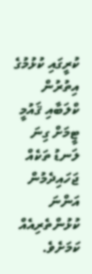ކުރީގައި ކުޅުމުގެ އިތުރުން ކްލަބާއި ޤައުމީ ޓީމަށް ގިނަ ލަނޑު ތަކެއް ޖަހައިދެމުން އަންނަ ކުޅުންތެރިއެއް ކަމަށެވެ.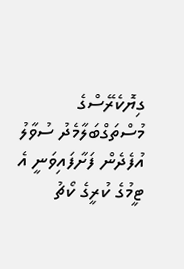ގިޔޮކެރޭސްގެ މުސްތަގްބަލާމެދު ސުވާލު އުފެދެން ފަށާފައިވަނީ އެ ޓީމުގެ ކުރީގެ ކޯޗު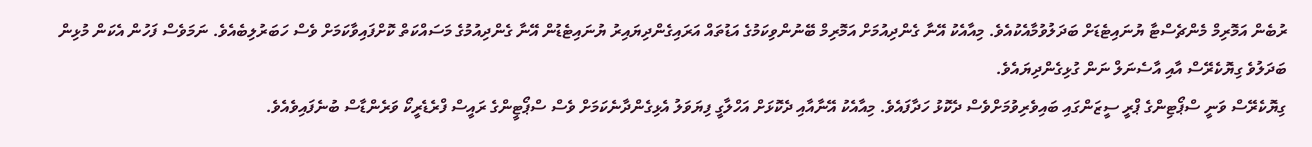ރުބެން އަމޮރިމް މެންޗެސްޓާ ޔުނައިޓެޑަށް ބަދަލުވުމާއެކުއެވެ. މިއާއެކު އޭނާ ގެންދިއުމަށް އަމޮރިމް ބޭނުންވިކަމުގެ އަޑުތައް އަރައިގެންދިޔައިރު ޔުނައިޓެޑުން އޭނާ ގެންދިއުމުގެ މަސައްކަތް ކޮށްފައިވާކަމަށް ވެސް ހަބަރުލިބެއެވެ. ނަމަވެސް ފަހުން އެކަން މުޅިން ބަދަލުވެ ގިޔޮކެރޭސް އާއި އާސެނަލް ނަން ގުޅިގެންދިޔައެވެ.
ގިޔޮކެރޭސް ވަނީ ސްޕޯޓިންގެ ޕްރީ ސީޒަންގައި ބައިވެރިވުމަށްވެސް ދެކޮޅު ހަދާފައެވެ. މިއާއެކު އޭނާއާއި ދެކޮޅަށް އަހްލާގީ ފިޔަވަލު އެޅިގެންދާނެކަމަށް ވެސް ސްޕޯޓީންގެ ރައީސް ފްރެޑެރީކޯ ވަރެންޑާސް ބުނެފައިވެއެވެ.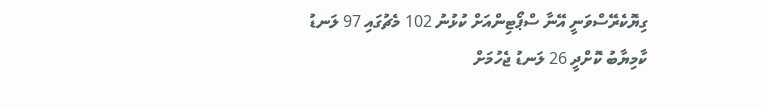ގިޔޮކެރޭސްވަނީ އޭނާ ސްޕޯޓިންއަށް ކުޅުނު 102 މެޗުގައި 97 ލަނޑު ކާމިޔާބު ކޮށްދީ 26 ލަނޑު ޖެހުމަށް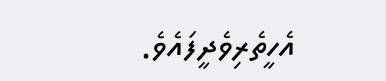އެހީތެރިވެދީފައެވެ.